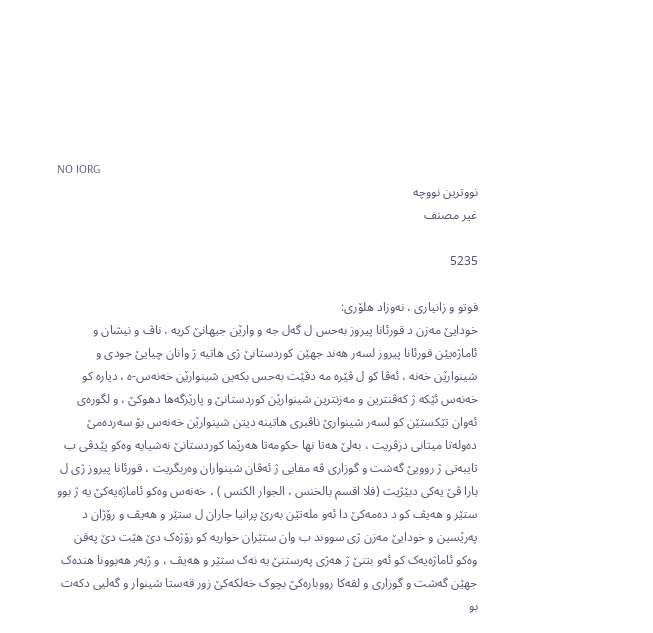NO IORG
نووترين نووچه
غير مصنف

5235

فوتو و زانیاری ، نەوزاد ھلۆری:
خودایێ مەزن د قورئانا پیروز بەحس ل گەل جە و وارێن جیھانێ کریە ، ناڤ و نیشان و ئاماژەیێن قورئانا پیروز لسەر ھەند جھێن کوردستانێ ژی ھاتیە ژ وانان چیایێ جودی و شینوارێن خەنە ، ئەڤا کو ل ڤێرە مە دڤێت بەحس بکەین شینوارێن خەنەس-ە ، دیارە کو خەنەس ئێکە ژ کەڤنترین و مەزنترین شینوارێن کوردستانێ و پارێزگەھا دھوکێ ، و لگورەی ئەوان تێکستێن کو لسەر شینوارێ ناڤبری ھاتینە دیتن شینوارێن خەنەس بۆ سەردەمێ دەولەتا میتانی دزڤریت ، بەلێ ھەتا نھا حکومەتا ھەرێما کوردستانێ نەشیایە وەکو پێدڤی ب تایبەتی ژ روویێ گەشت و گوزاری ڤە مفایی ژ ئەڤان شینواران وەربگریت ، قورئانا پیروز ژی ل بارا ڤێ یەکی دبێژیت (فلا اقسم بالخنس ، الجوار الکنس ) ، خەنەس وەکو ئاماژەیەکێ یە ژ بوو ستێر و ھەیڤ کو د دەمەکێ دا ئەو ملەتێن بەرێ پرانیا جاران ل ستێر و ھەیڤ و رۆژان د پەرێسین و خودایێ مەزن ژی سووند ب وان ستێران خواریە کو رۆژەک دێ ھێت دێ پەقن وەکو ئاماژەیەک کو ئەو بتنێ ژ ھەژی پەرستنێ یە نەک ستێر و ھەیڤ ، و ژبەر ھەبوونا ھندەک جھێن گەشت و گوزاری و لقەکا رووبارەکێ بچوک خەلکەکێ زور قەستا شینوار و گەلیی دکەت بو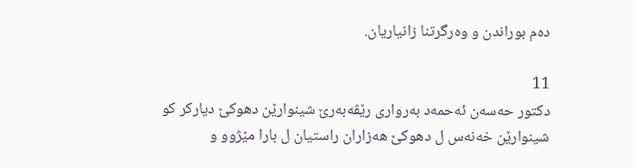دەم بوراندن و وەرگرتنا زانیاریان.

11
دکتور حەسەن ئەحمەد بەرواری رێڤەبەرێ شینوارێن دھوکێ دیارکر کو شینوارێن خەنەس ل دھوکێ ھەزاران راستیان ل بارا مێژوو و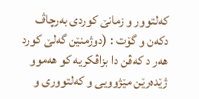کەلتوور و زمانێ کوردی بەرچاڤ دکەن و گۆت : (دوژمنێن گەلێ کورد ھەر د کەڤن دا بزاڤکریە کو ھەموو ژێدەرێن مێژوویی و کەلتووری و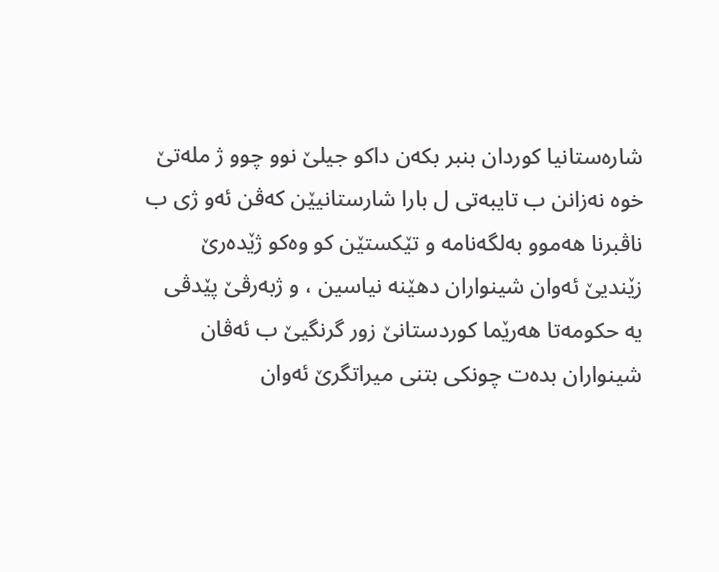شارەستانیا کوردان بنبر بکەن داکو جیلێ نوو چوو ژ ملەتێ خوە نەزانن ب تایبەتی ل بارا شارستانیێن کەڤن ئەو ژی ب ناڤبرنا ھەموو بەلگەنامە و تێکستێن کو وەکو ژێدەرێ زێندیێ ئەوان شینواران دھێنە نیاسین ، و ژبەرڤێ پێدڤی یە حکومەتا ھەرێما کوردستانێ زور گرنگیێ ب ئەڤان شینواران بدەت چونکی بتنی میراتگرێ ئەوان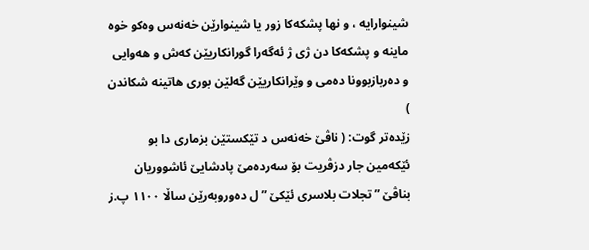شینوارایە ، و نھا پشکەکا زور یا شینوارێن خەنەس وەکو خوە ماینە و پشکەکا دن ژی ژ ئەگەرا گورانکاریێن کەش و ھەوایی و دەربازبوونا دەمی و وێرانکاریێن گەلێن بوری ھاتینە شکاندن )
زێدەتر گوت: ( ناڤێ خەنەس د تێکستێن بزماری دا بو ئێکەمین جار دزڤریت بۆ سەردەمێ پادشایێ ئاشووریان بناڤێ ” تجلات بلاسری ئێکێ ” ل دەوروبەرێن ساڵا ١١٠٠ پ.ز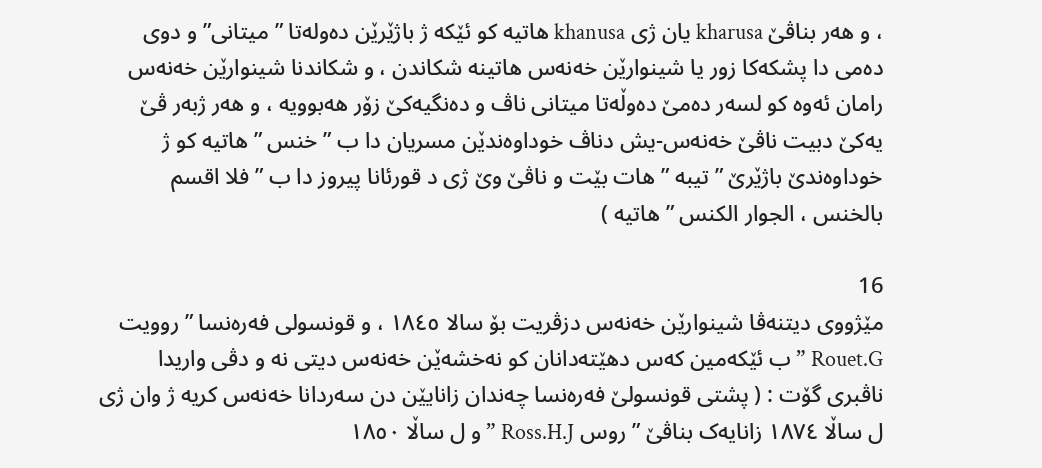، و ھەر بناڤێ kharusa یان ژی khanusa ھاتیە کو ئێکە ژ باژێرێن دەولەتا ” میتانی” و دوی دەمی دا پشکەکا زور یا شینوارێن خەنەس ھاتینە شکاندن ، و شکاندنا شینوارێن خەنەس رامان ئەوە کو لسەر دەمێ دەوڵەتا میتانی ناڤ و دەنگیەکێ زۆر ھەبوویە ، و ھەر ژبەر ڤێ یەکێ دبیت ناڤێ خەنەس-یش دناڤ خوداوەندێن مسریان دا ب ” خنس ” ھاتیە کو ژ خوداوەندێ باژێرێ ” تیبە ” ھات بێت و ناڤێ وێ ژی د قورئانا پیروز دا ب ” فلا اقسم بالخنس ، الجوار الکنس ” ھاتیە )

16
مێژووی دیتنەڤا شینوارێن خەنەس دزڤریت بۆ سالا ١٨٤٥ ، و قونسولی فەرەنسا ” روویت Rouet.G ” ب ئێکەمین کەس دھێتەدانان کو نەخشەێن خەنەس دیتی نە و دڤی واریدا ناڤبری گۆت : ( پشتی قونسولێ فەرەنسا چەندان زانایێن دن سەردانا خەنەس کریە ژ وان ژی ل ساڵا ١٨٧٤ زانایەک بناڤێ ” روس Ross.H.J ” و ل ساڵا ١٨٥٠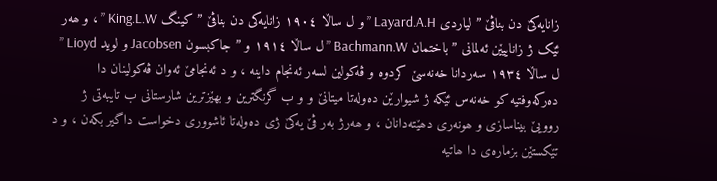زانایەکێ دن بناڤێ ” لیاردی Layard.A.H ” و ل ساڵا ١٩٠٤ زانایەکی دن بناڤێ ” کینگ King.L.W ” ، و ھەر ئێک ژ زاناییێن ئەلمانی ” باختمان Bachmann.W ” ل ساڵا ١٩١٤ و ” جاکبسون Jacobsen و لوید Lioyd ” ل ساڵا ١٩٣٤ سەردانا خەنەسێ کردوە و ڤەکولین لسەر ئەنجام داینە ، و د ئەنجامێ ئەوان ڤەکولینان دا دەرکەوفتیە کو خەنەس ئێکە ژ شیوارێن دەولەتا میتانێ و و ب گرنگترین و بھێزترین شارستانی ب تایبەتی ژ روویێ بیناسازی و ھونەری دھێتەدانان ، و ھەرژ بەر ڤێ یەکێ ژی دەولەتا ئاشووری دخواست داگیر بکەن ، و د تێکستێن بزمارەی دا ھاتیە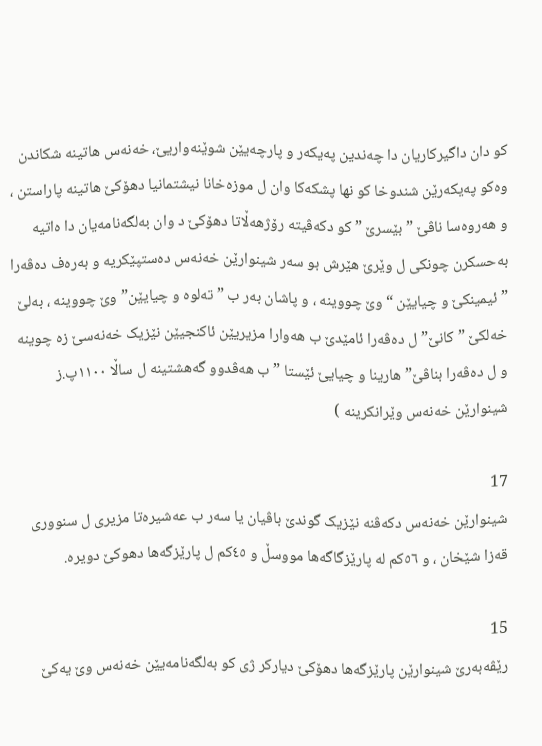کو دان داگیرکاریان دا چەندین پەیکەر و پارچەیێن شوێنەواریێ، خەنەس ھاتینە شکاندن وەکو پەیکەرێن شندوخا کو نھا پشکەکا وان ل موزەخانا نیشتمانیا دھۆکێ ھاتینە پاراستن ، و ھەروەسا ناڤێ ” بێسرێ ” کو دکەڤیتە رۆژھەڵاتا دھۆکێ د وان بەلگەنامەیان دا ەاتیە بەحسکرن چونکی ل وێرێ ھێرش بو سەر شینوارێن خەنەس دەستپێکریە و بەرەف دەڤەرا ” ئیمینکێ و چیایێن “وێ چووینە ، و پاشان بەر ب ” تەلوە و چیایێن”وێ چووینە ، بەلێ خەلکێ ” کانێ” ل دەڤەرا ئامێدێ ب ھەوارا مزیریێن ئاکنجیێن نێزیک خەنەسێ زە چوینە و ل دەڤەرا بناڤێ” ھارینا و چیایێ ئێستا ” ب ھەڤدوو گەھشتینە ل ساڵا ١١٠٠پ.ز شینوارێن خەنەس وێرانکرینە )

17
شینوارێن خەنەس دکەڤنە نێزیک گوندێ باڤیان یا سەر ب عەشیرەتا مزیری ل سنووری قەزا شێخان ، و ٥٦کم لە پارێزگاگەھا مووسڵ و ٤٥کم ل پارێزگەھا دھوکێ دویرە.

15
رێڤەبەرێ شینوارێن پارێزگەھا دھۆکێ دیارکر ژی کو بەلگەنامەیێن خەنەس وێ یەکێ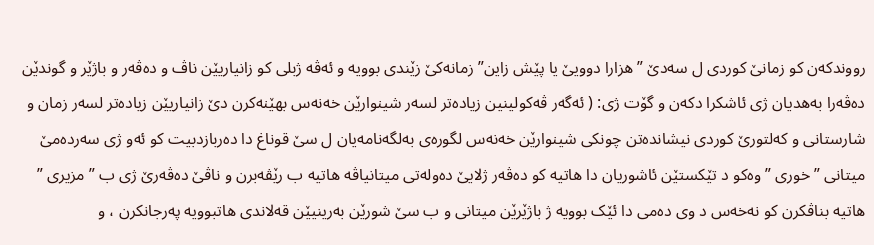رووندکەن کو زمانێ کوردی ل سەدێ ” ھزارا دوویێ یا پێش زاین” زمانەکێ زێندی بوویە و ئەڤە ژبلی کو زانیاریێن ناڤ و دەڤەر و باژێر و گوندێن دەڤەرا بەھدیان ژی ئاشکرا دکەن و گۆت ژی: ( ئەگەر ڤەکولینین زیادەتر لسەر شینوارێن خەنەس بھێنەکرن دێ زانیاریێن زیادەتر لسەر زمان و شارستانی و کەلتورێ کوردی نیشاندەتن چونکی شینوارێن خەنەس لگورەی بەلگەنامەیان ل سێ قوناغ دا دەربازدبیت کو ئەو ژی سەردەمێ میتانی ” خوری ” وەکو د تێکستێن ئاشوریان دا ھاتیە کو دەڤەر ژلایێ دەولەتی میتانیاڤە ھاتیە ب رێڤەبرن و ناڤێ دەڤەرێ ژی ب ” مزیری ” ھاتیە بناڤکرن کو نەخەس د وی دەمی دا ئێک بوویە ژ باژێرێن میتانی و ب سێ شورێن بەرینیێن قەلاندی ھاتبوویە پەرجانکرن ، و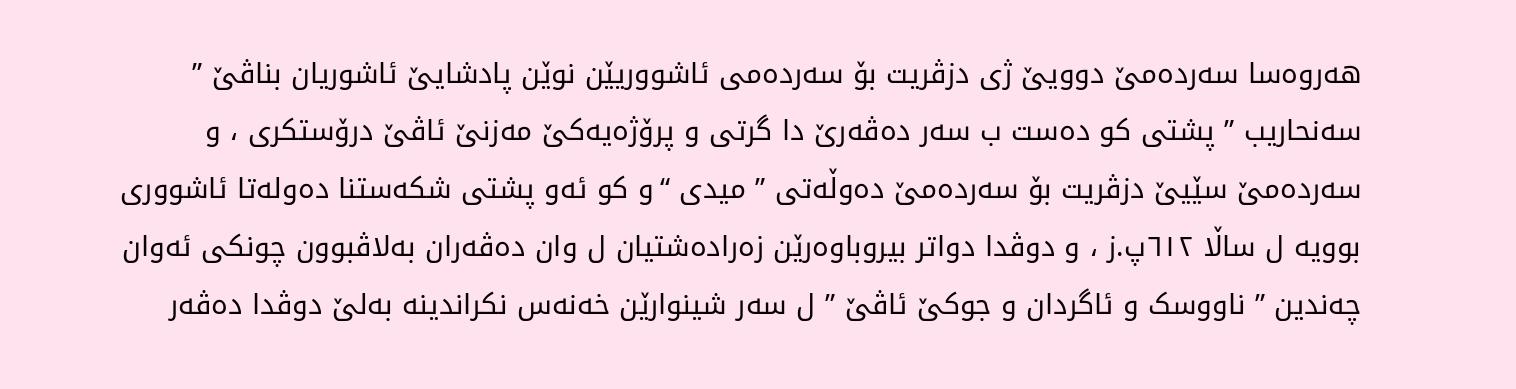ھەروەسا سەردەمێ دوویێ ژی دزڤریت بۆ سەردەمی ئاشووریێن نوێن پادشایێ ئاشوریان بناڤێ ” سەنحاریب ” پشتی کو دەست ب سەر دەڤەرێ دا گرتی و پرۆژەیەکێ مەزنێ ئاڤێ درۆستکری ، و سەردەمێ سێیێ دزڤریت بۆ سەردەمێ دەوڵەتی ” میدی “و کو ئەو پشتی شکەستنا دەولەتا ئاشووری بوویە ل ساڵا ٦١٢پ.ز ، و دوڤدا دواتر بیروباوەرێن زەرادەشتیان ل وان دەڤەران بەلاڤبوون چونکی ئەوان چەندین ” ناووسک و ئاگردان و جوکێ ئاڤێ ” ل سەر شینوارێن خەنەس نکراندینە بەلێ دوڤدا دەڤەر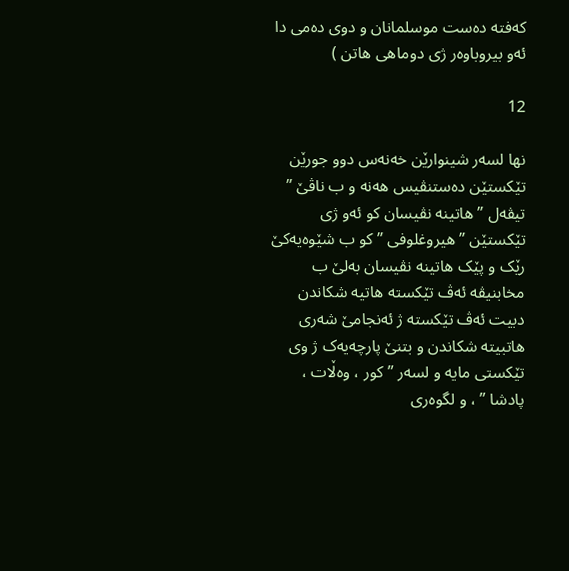کەفتە دەست موسلمانان و دوی دەمی دا ئەو بیروباوەر ژی دوماھی ھاتن )

12

نھا لسەر شینوارێن خەنەس دوو جورێن تێکستێن دەستنڤیس ھەنە و ب ناڤێ ” تیڤەل ” ھاتینە نڤیسان کو ئەو ژی تێکستێن ” ھیروغلوفی ” کو ب شێوەیەکێ رێک و پێک ھاتینە نڤیسان بەلێ ب مخابنیڤە ئەڤ تێکستە ھاتیە شکاندن دبیت ئەڤ تێکستە ژ ئەنجامێ شەری ھاتبیتە شکاندن و بتنێ پارچەیەک ژ وی تێکستی مایە و لسەر ” کور ، وەڵات ، پادشا ” ، و لگوەری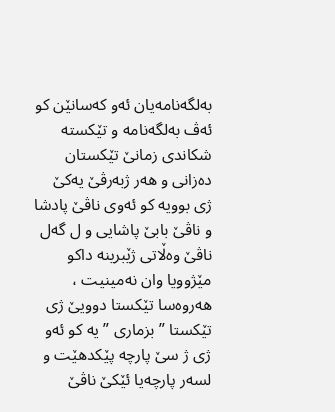بەلگەنامەیان ئەو کەسانێن کو ئەڤ بەلگەنامە و تێکستە شکاندی زمانێ تێکستان دەزانی و ھەر ژبەرڤێ یەکێ ژی بوویە کو ئەوی ناڤێ پادشا و ناڤێ بابێ پاشایی و ل گەل ناڤێ وەڵاتی ژێبرینە داکو مێژوویا وان نەمینیت ، ھەروەسا تێکستا دوویێ ژی تێکستا ” بزماری ” یە کو ئەو ژی ژ سێ پارچە پێکدھێت و لسەر پارچەیا ئێکێ ناڤێ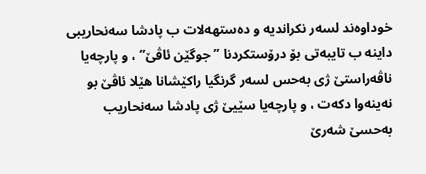خوداوەند لسەر نکراندیە و دەستھەلات ب پادشا سەنحاریبی داینە ب تایبەتی بۆ درۆستکردنا ” جوگێن ئاڤێ” ، و پارچەیا ناڤەراستێ ژی بەحس لسەر گرنگیا راکێشانا ھێلا ئاڤێ بو نەینەوا دکەت ، و پارچەیا سێیێ ژی پادشا سەنحاریب بەحسێ شەرێ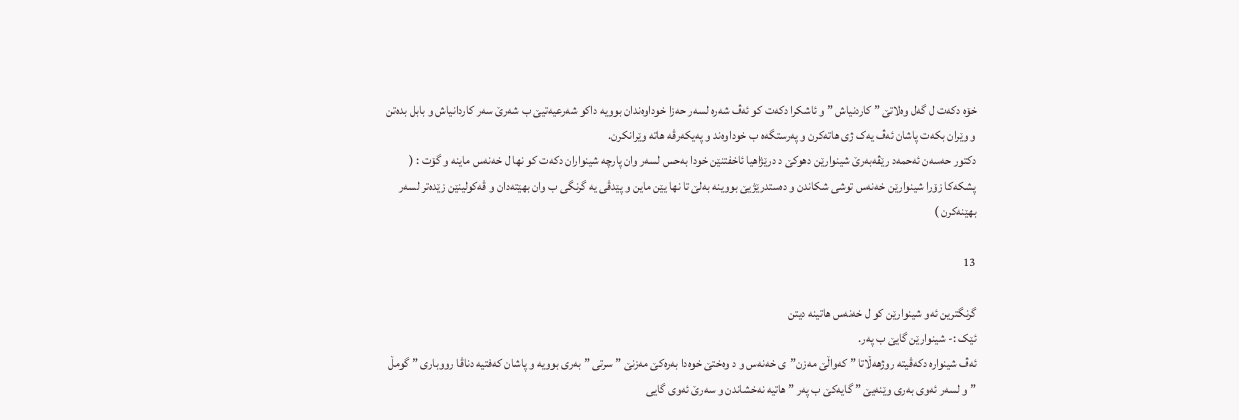خۆە دکەت ل گەل وەلاتێ ” کاردنیاش ” و ئاشکرا دکەت کو ئەڤ شەرە لسەر حەزا خوداوەندان بوویە داکو شەرعیەتیێ ب شەرێ سەر کاردانیاش و بابل بدەتن و وێران بکەت پاشان ئەڤ یەک ژی ھاتەکرن و پەرستگەە ب خوداوەند و پەیکەرڤە ھاتە وێرانکرن.
دکتور حەسەن ئەحمەد رێڤەبەرێ شینوارێن دھوکێ د درێژاھیا ئاخفتنێن خودا بەحس لسەر وان پارچە شینواران دکەت کو نھا ل خەنەس ماینە و گۆت : ( پشکەکا زۆرا شینوارێن خەنەس توشی شکاندن و دەستدرێژیێ بووینە بەلێ تا نھا یێن ماین و پێدڤی یە گرنگی ب وان بھێتەدان و ڤەکولینێن زێدەتر لسەر بھێنەکرن )

13

گرنگترین ئەو شینوارێن کو ل خەنەس ھاتینە دیتن
ئێک :- شینوارێن گایێ ب پەر.
ئەڤ شینوارە دکەڤیتە روژھەڵاتا ” کەواڵێ مەزن”ی خەنەس و د وەختێ خوەدا بەرەکێ مەزنێ ” سرتی ” بەری بوویە و پاشان کەفتیە دناڤا رووباری ” گومڵ ” و لسەر ئەوی بەری وێنەیێ ” گایەکێ ب پەر ” ھاتیە نەخشاندن و سەرێ ئەوی گایی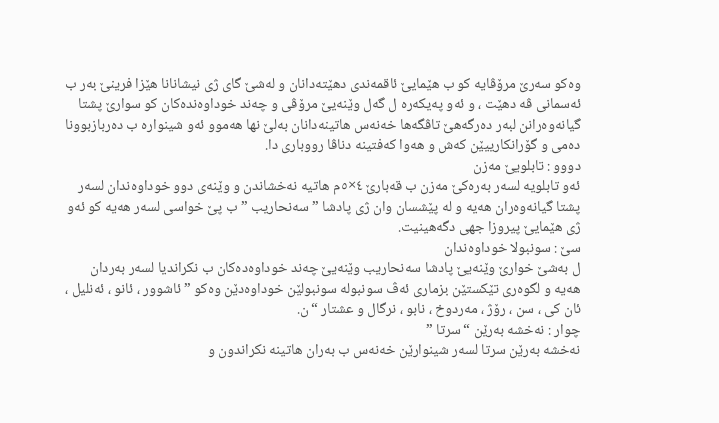وەکو سەرێ مرۆڤایە کو ب ھێمایێ ئاقمەندی دھێتەدانان و لەشێ گای ژی نیشانانا ھێزا فرینێ بەر ب ئەسمانی ڤە دھێت ، و ئەو پەیکەرە ل گەل وێنەیێ مرۆڤی و چەند خوداوەندەکان کو سوارێ پشتا گیانەوەرانن لبەر دەرگەھێ تاڤگەھا خەنەس ھاتینەدانان بەلێ نھا ھەموو ئەو شینوارە ب دەربازبوونا دەمی و گۆرانکارییێن کەش و ھەوا کەفتینە دناڤا رووباری دا.
دووو : تابلویێ مەزن
ئەو تابلویە لسەر بەرەکێ مەزن ب قەبارێ ٤×٥م ھاتیە نەخشاندن و وێنەی دوو خوداوەندان لسەر پشتا گیانەوەران ھەیە و لە پێشسان وان ژی پادشا ” سەنحاریب ” ب پێ خواسی لسەر ھەیە کو ئەو ژی ھێمایێ پیروزا جھی دگەھینیت.
سێ : سونبولا خوداوەندان
ل بەشێ خوارێ وێنەیێ پادشا سەنحاریب وێنەیێ چەند خوداوەدەکان ب نکراندیا لسەر بەردان ھەیە و لگوەری تێکستێن بزماری ئەڤ سونبولە سونبولێن خوداوەدێن وەکو ” ئاشوور ، ئانو ، ئەنلیل ، ئان کی ، سن ، رۆژ ، مەردوخ ، نابو ، نرگال و عشتار “ن.
چوار : نەخشە بەرێن “سرتا ”
نەخشە بەرێن سرتا لسەر شینوارێن خەنەس ب بەران ھاتینە نکراندون و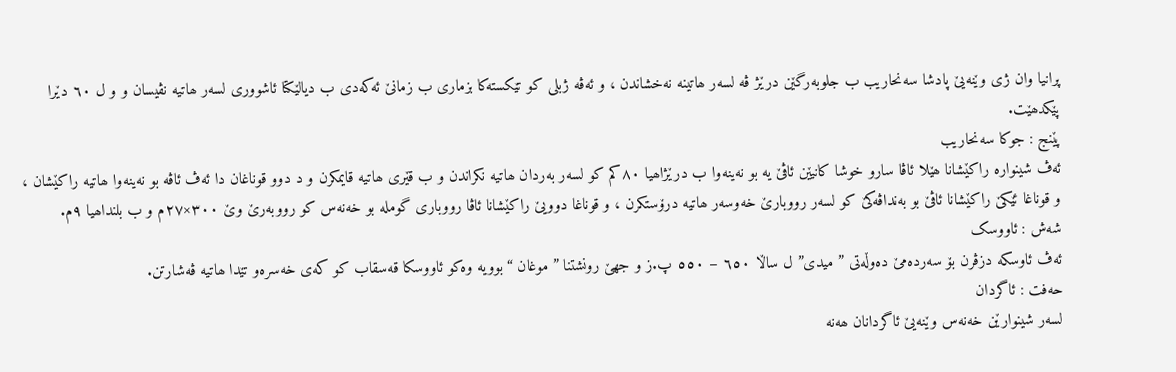پرانیا وان ژی وێنەیێ پادشا سەنحاریب ب جلوبەرگێن درێژ ڤە لسەر ھاتینە نەخشاندن ، و ئەڤە ژبلی کو تێکستەکا بزماری ب زمانێ ئەکەدی ب دیالێکتا ئاشووری لسەر ھاتیە نڤیسان و و ل ٦٠ دێرا پێکدھێت.
پێنج : جوکا سەنحاریب
ئەڤ شینوارە راکێشانا ھێلا ئاڤا سارو خوشا کانیێن ئاڤێ یە بو نەینەوا ب درێژاھیا ٨٠کم کو لسەر بەردان ھاتیە نکراندن و ب قێری ھاتیە قایمکرن و د دوو قوناغان دا ئەڤ ئاڤە بو نەینەوا ھاتیە راکێشان ، و قوناغا ئێکێ راکێشانا ئاڤێ بو بەنداڤەکێ کو لسەر رووبارێ خەوسەر ھاتیە درۆستکرن ، و قوناغا دوویێ راکێشانا ئاڤا رووباری گوملە بو خەنەس کو رووبەرێ وێ ٣٠٠×٢٧م و ب بلنداھیا ٩م.
شەش : ئاووسک
ئەڤ ئاوسکە دزڤرن بۆ سەردەمێ دەوڵەتی ” میدی” ل ساڵا ٦٥٠ – ٥٥٠ پ.ز و جھێ رونشتنا ” موغان “بوویە وەکو ئاووسکا قەسقاب کو کەی خەسرەو تێدا ھاتیە ڤەشارتن.
حەفت : ئاگردان
لسەر شینوارێن خەنەس وێنەیێ ئاگردانان ھەنە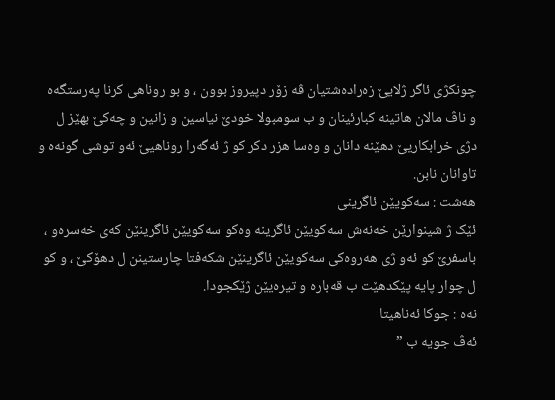چونکژی ئاگر ژلایێ زەرادەشتیان ڤە زۆر دپیروز بوون ، و بو روناھی کرنا پەرستگەە و ناڤ مالان ھاتینە کبارئینان و ب سومبولا خودێ نیاسین و زانین و چەکێ بھێز ل دژی خرابکاریێ دھێنە دانان و وەسا ھزر دکر کو ژ ئەگەرا روناھیێ ئەو توشی گونەە و تاوانان نابن.
ھەشت : سەکویێن ئاگرینی
ئێک ژ شینوارێن خەنەش سەکویێن ئاگرینە وەکو سەکویێن ئاگرینێن کەی خەسرەو ، باسفرێ کو ئەو ژی ھەروەکی سەکویێن ئاگرینێن شکەفتا چارستینن ل دھۆکێ ، و کو ل چوار پایە پێکدھێت ب قەبارە و تیرەیێن ژێکجودا.
نەە : جوکا ئەناھیتا
ئەڤ جویە ب ”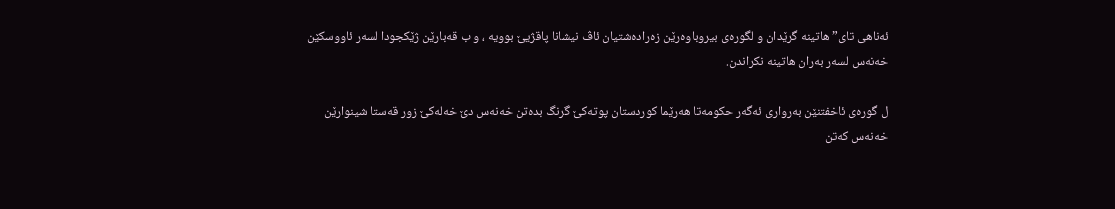ئەناھی تای”ھاتینە گرێدان و لگورەی بیروباوەرێن زەرادەشتیان ئاڤ نیشانا پاقژیێ بوویە ، و ب قەبارێن ژێکجودا لسەر ئاووسکێن خەنەس لسەر بەران ھاتینە نکراندن.

ل گورەی ئاخفتنێن بەرواری ئەگەر حکومەتا ھەرێما کوردستان پوتەکێ گرنگ بدەتن خەنەس دێ خەلەکێ زور قەستا شینوارێن خەنەس کەتن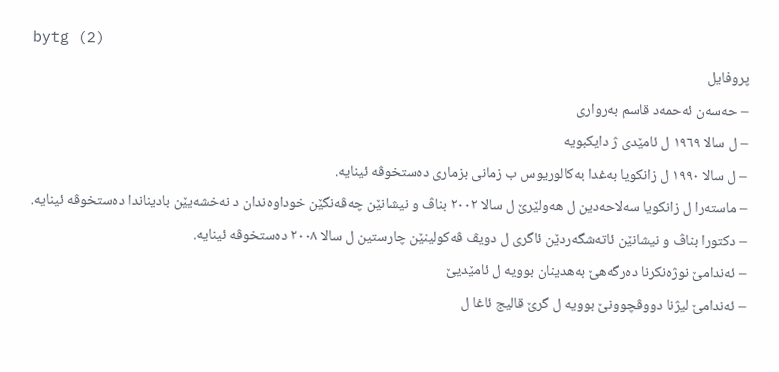bytg (2)
پروفایل
– حەسەن ئەحمەد قاسم بەرواری
– ل سالا ١٩٦٩ ل ئامێدی ژ دایکبویە
– ل سالا ١٩٩٠ ل زانکویا بەغدا بەکالوریوس ب زمانی بزماری دەستخوڤە ئینایە.
– ماستەرا ل زانکویا سەلاحەدین ل ھەولێرێ ل سالا ٢٠٠٢ بناڤ و نیشانێن چەڤەنگێن خوداوەندان د نەخشەیێن بادیناندا دەستخوڤە ئینایە.
– دکتورا بناڤ و نیشانێن ئاتەشگەردێن ئاگری ل دویڤ ڤەکولینێن چارستین ل سالا ٢٠٠٨ دەستخوڤە ئینایە.
– ئەندامێ نوژەنکرنا دەرگەھێ بەھدینان بوویە ل ئامێدیێ
– ئەندامێ لیژنا دووڤچوونێ بوویە ل گرێ قالیج ئاغا ل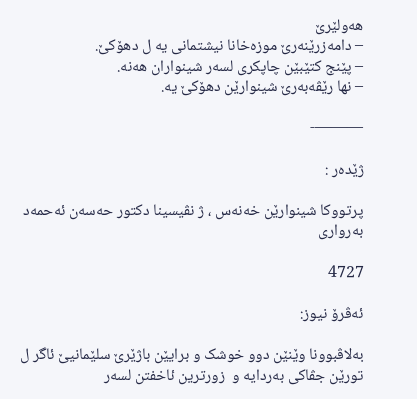ھەولێرێ
– دامەزرێنەرێ موزەخانا نیشتمانی یە ل دھۆکێ.
– پێنج کتێبێن چاپکری لسەر شینواران ھەنە.
– نھا رێڤەبەرێ شینوارێن دھۆکێ یە.

———-

ژێدەر :

پرتووکا شینوارێن خەنەس ، ژ نڤیسینا دکتور حەسەن ئەحمەد بەرواری

4727

ئەڤرۆ نیوز:

بەلاڤبوونا وێنێن دوو خوشک و برایێن باژێرێ سلێمانیێ ئاگر ل تورێن جڤاکی بەردایە و  زورترین ئاخفتن لسەر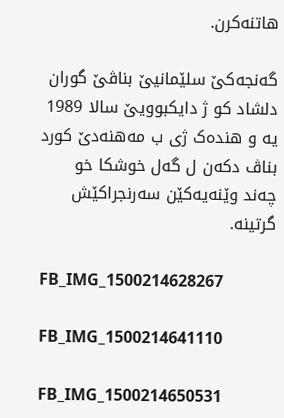هاتنەکرن.

گەنجەکێ سلێمانیێ بناڤێ گوران دلشاد کو ژ دایکبوویێ سالا 1989 یە و هندەک ژی ب مەهنەدێ کورد بناڤ دکەن ل گەل خوشکا خو چەند وێنەیەکێن سەرنجراکێش گرتینە.

FB_IMG_1500214628267

FB_IMG_1500214641110

FB_IMG_1500214650531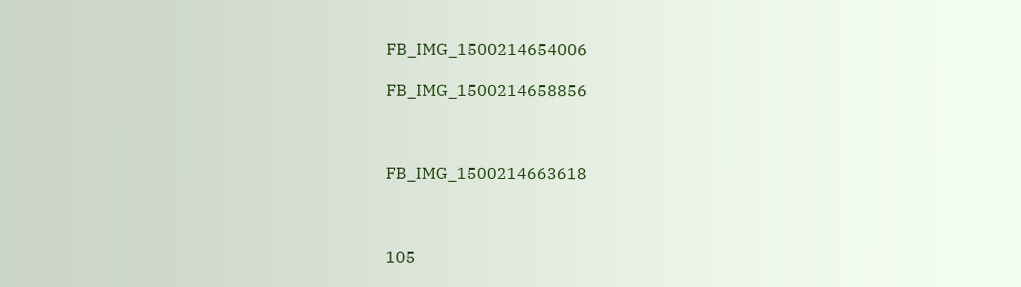FB_IMG_1500214654006

FB_IMG_1500214658856



FB_IMG_1500214663618



105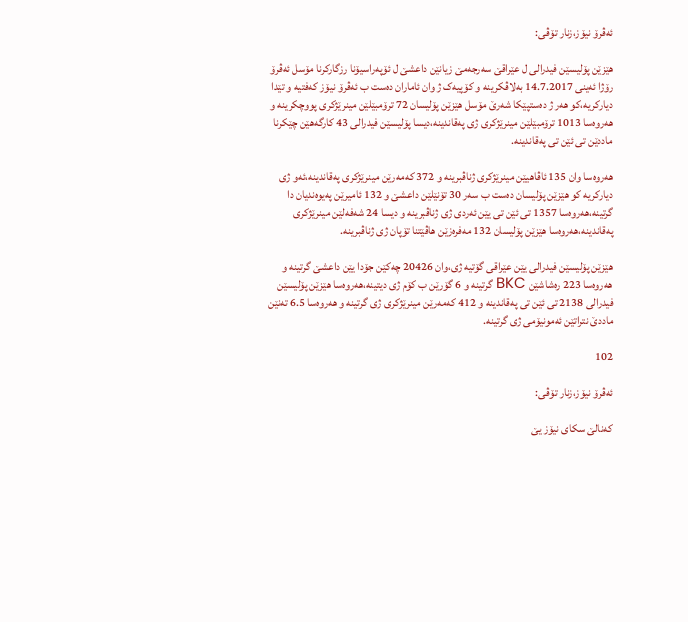ئەڤرۆ نیۆز،زنار تۆڤی:

هێزێن پۆلیسێن فیدرالی ل عێراقێ سەرجەمێ زیانێن داعشێ ل ئۆپەراسیۆنا رزگارکرنا مۆسل ئەڤرۆ رۆژا ئەینی 14.7.2017 بەلاڤکرینە و کۆپیەک ژ وان ئاماران دەست ب ئەڤرۆ نیۆز کەفتیه و تێدا دیارکریە،کو هەر ژ دەستپێکا شەرێ مۆسل هێزێن پۆلیسان 72 ترۆمبێلێن مینرێژکری پووچکرینە و هەروەسا 1013 ترۆمبێلێن مینرێژکری ژی پەقاندینە،دیسا پۆلیسێن فیدرالی 43 کارگەهێن چێکرنا ماددێن تی ئێن تی پەقاندینە.

هەروەسا وان 135 ئاڤاهیێن مینرێژکری ژناڤبرینه و 372 کەمەرێن مینرێژکری پەقاندینە،ئەو ژی دیارکریە کو هێزێن پۆلیسان دەست ب سەر 30 تۆنێلێن داعشێ و 132 ئامیرێن پەیوەندیان دا گرتینە،هەروەسا 1357 تی ئێن تی یێن ئەردی ژی ژناڤبرینە و دیسا 24 شەفەلێن مینرێژکری پەقاندینە،هەروەسا هێزێن پۆلیسان 132 مەفرەزێن هاڤێتنا تۆپان ژی ژناڤبرینە.

هێزێن پۆلیسێن فیدرالی یێن عێراقی گۆتیە ژی،وان 20426 چەکێن جۆدا یێن داعشێ گرتینە و هەروەسا 223 رەشاشێن BKC گرتینە و 6 گۆرێن ب کۆم ژی دیتینە،هەروەسا هێزێن پۆلیسێن فیدرالی 2138 تی ئێن تی پەقاندینە و 412 کەمەرێن مینرێژکری ژی گرتینە و هەروەسا 6.5 تەنێن ماددێ نتراتێن ئەمونیۆمی ژی گرتینە.

102

ئەڤرۆ نیۆز،زنار تۆڤی:

کەنالێ سکای نیۆز یێ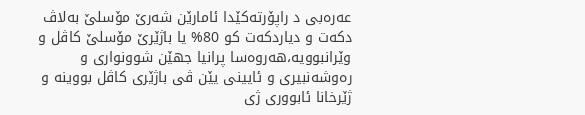عەرەبی د راپۆرتەکێدا ئامارێن شەرێ مۆسلێ بەلاڤ دکەت و دیاردكه‌ت كو 80% یا باژێرێ مۆسلێ کاڤل و وێرانبوویە،هەروەسا پرانیا جهێن شوونواری و رەوشەنبیری و ئایینی یێن ڤی باژێری کاڤل بووینە و ژێرخانا ئابووری ژی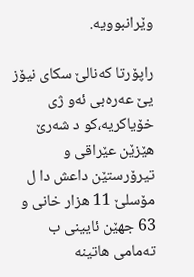وێرانبوویە.

راپۆرتا كه‌نالێ سكای نیۆز یێ عه‌ره‌بی ئەو ژی خۆیاکریە،کو‌ د شەرێ هێزێن عێراقی و تیرۆرستێن داعش دا ل مۆسلێ 11 هزار خانی و 63 جهێن ئایینی ب ته‌مامی هاتینه‌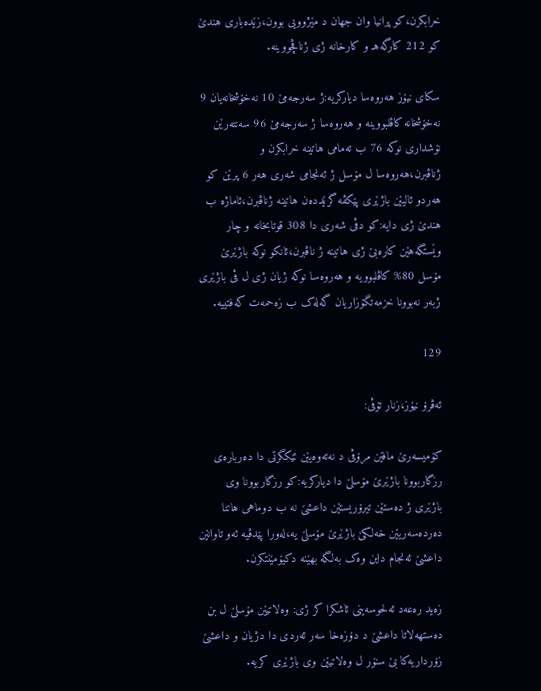خرابكرن،كو پرانیا وان جهان د مێژوویی بوون،زێده‌باری هندێ کو 212 كارگه‌هـ و كارخانه‌ ژی ژناڤچووینە.

سکای نیۆز هەروەسا دیاركریه‌:ژ سه‌رجه‌مێ 10 نه‌خۆ‌شخانه‌یان 9 نەخۆشخانە کاڤلبووینە و هەروەسا ژ سه‌رجه‌مێ 96 سه‌نته‌رێن نۆشداری نوکە 76 ب ته‌مامی هاتینه‌ خرابكرن و ژناڤبرن،هه‌روه‌سا ل مۆسل ژ ئەنجامی شەری هه‌ر 6 پرێن کو هه‌ردو ئالیێن باژێری پێكڤه‌ گرێدده‌ن هاتینه‌ ژناڤبرن،ئاماژە ب هندێ ژی دایه:کو دڤی شەری دا 308 قوتابخانە و چار وێستگه‌هێن كاره‌بێ ژی هاتینه‌ ژ ناڤبرن،ئانکو نوکە باژێرێ مۆسل 80% کاڤلبوویە و هەروەسا نوکە ژیان ژی ل ڤی باژێری ژبەر نەبوونا خزمەتگۆزاریان گەلەک ب زەحمەت کەفتییە.

129

ئەڤرۆ نیۆز،زنار تۆڤی:

کۆمیسەرێ مافێن مرۆڤی د نەتەوەیێن ئێکگرتی دا دەربارەی رزگاربوونا باژێرێ مۆسلێ دا دیارکریە:کو رزگاربوونا وی باژێری ژ دەستێن تیرۆریستێن داعشێ نە ب دوماهی هاتنا دەردەسەریێن خەلکێ باژێرێ مۆسلێ یە،لەورا پێدڤیە ئەو تاوانێن داعشێ ئەنجام داین وەک بەلگە بھێنە دکیۆمێنتکرن.

زەید رەعەد ئەلحوسەینى ئاشکرا کر ژی: وەلاتیێن مۆسلێ ل بن دەستھەلاتا داعشێ د دۆزەخا سەر ئەردی دا دژیان و داعشێ زۆرداریه‌كا بێ سنۆر ل وه‌لاتیێن وى باژێرى كریە.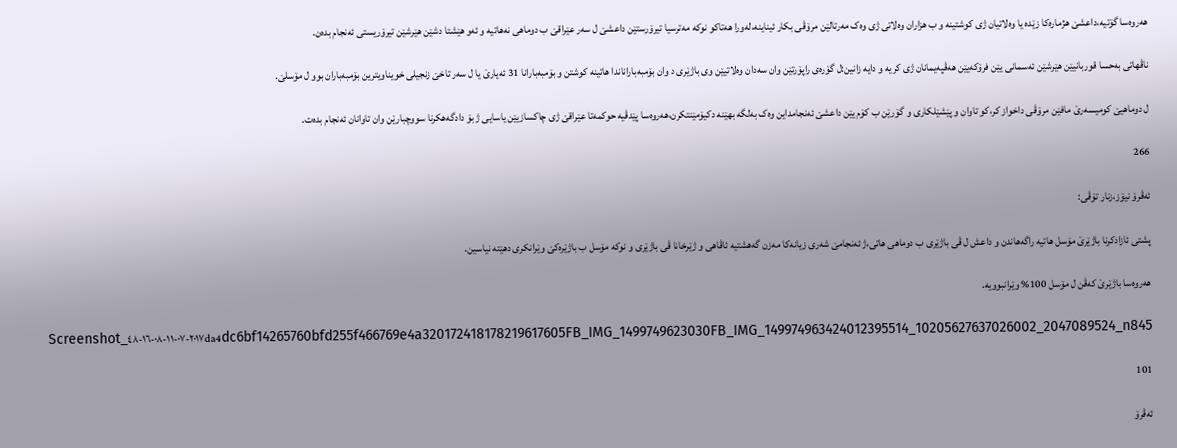ھەروەسا گۆتیە،داعشێ هژماره‌كا زێده‌ یا وەلاتیان ژى كوشتینه‌ و ب هزاران وەلاتی ژی وەک مەرتالێن مرۆڤی بکار ئیناینە،لەورا هەتاکو نوکە مەترسیا تیرۆرستێن داعشێ ل سەر عێراقێ ب دوماهی نەھاتیە و ئەو هێشتا دشێن ھێرشێن تیرۆریستی ئەنجام بدەن.

ناڤهاتى بەحسا قوربانیێن ھێرشێن ئەسمانی یێن فرۆکەیێن ھەڤپەیمانان ژی کریە و دایە زانین:ل گۆرەی راپۆرتێن وان سه‌دان وه‌لاتیێن وى باژێرى د وان بۆمبەباراناندا ھاتینە کوشتن و بۆمبەبارانا 31 ئەیارێ یا ل سەر تاخێ زنجیلی خویناویترین بۆمبه‌باران بوو ل مۆسلێ.

ل دوماهیێ کومیسەرێ مافێن مرۆڤی داخواز كر،کو تاوان و پێشێلکاری و گۆرێن ب كۆم یێن داعشێ ئەنجامداین وەک بەلگە بھێنە دکیۆمێنتکرن،هەروەسا پێدڤیە حوکمه‌تا عێراقێ ژی چاکسازیێن یاسایی ژ بۆ دادگەھکرنا سووچبارێن وان تاوانان ئەنجام بدەت.

266

ئەڤرۆ نیۆز،زنار تۆڤی:

پشتی ئازادکرنا باژێرێ مۆسل هاتیە راگەهاندن و داعش ل ڤی باژێری ب دوماهی هاتی،ژ ئەنجامێ شەری زیانەکا مەزن گەهشتیە ئاڤاهی و ژێرخانا ڤی باژێری و نوکە مۆسل ب باژێرەکێ وێرانکری دهێتە نیاسین.

هەروەسا باژێرێ کەڤن ل مۆسل 100% وێرانبوویە.

Screenshot_٢٠١٧-٠٧-١١-٠٨-١٦-٤٨da4dc6bf14265760bfd255f466769e4a320172418178219617605FB_IMG_1499749623030FB_IMG_149974963424012395514_10205627637026002_2047089524_n845

101

ئەڤرۆ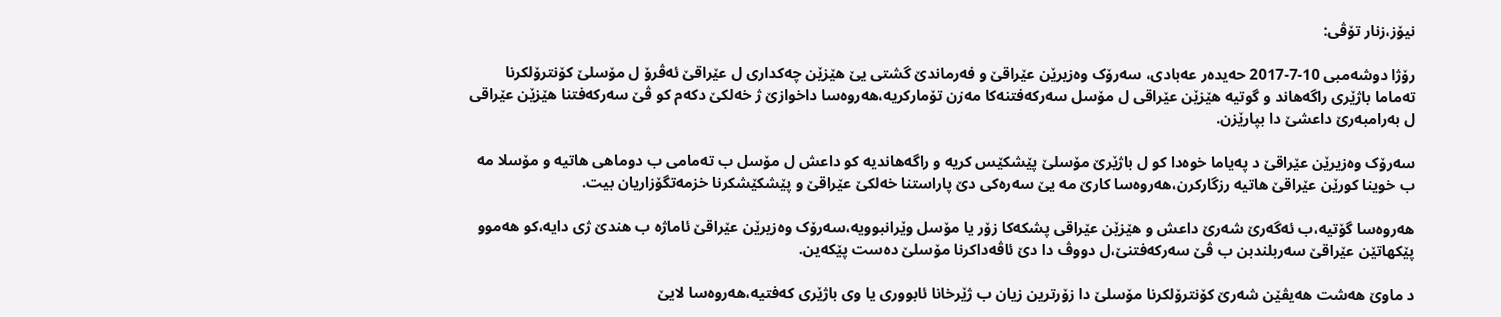نیۆز،زنار تۆڤی:

رۆژا دوشەمبی 10-7-2017 حەیدەر عەبادی، سەرۆک وەزیرێن عێراقێ و فەرماندێ گشتی یێ هێزێن چەکداری ل عێراقێ ئەڤرۆ ل مۆسلێ کۆنترۆلکرنا تەماما باژێری راگەهاند و گوتیە هێزێن عێراقی ل مۆسل سەرکەفتنەکا مەزن تۆمارکریە،هەروەسا داخوازێ ژ خەلکێ دکەم کو ڤێ سەرکەفتنا هێزێن عێراقی ل بەرامبەرێ داعشێ دا بپارێزن.

سەرۆک وەزیرێن عێراقێ د پەیاما خوەدا کو ل باژێرێ مۆسلێ پێشکێس کریە و راگەهاندیە کو داعش ل مۆسل ب تەمامی ب دوماهی هاتیە و مۆسلا مە ب خوینا کورێن عێراقێ هاتیە رزگارکرن،هەروەسا کارێ مە یێ سەرەکی دێ پاراستنا خەلکێ عێراقێ و پێشکێشکرنا خزمەتگۆزاریان بیت.

هەروەسا گۆتیە،ب ئەگەرێ شەرێ داعش و هێزێن عێراقی پشکەکا زۆر یا مۆسل وێرانبوویە،سەرۆک وەزیرێن عێراقێ ئاماژە ب هندێ ژی دایە،کو هەموو پێکهاتێن عێراقێ سەربلندبن ب ڤێ سەرکەفتنێ،ل دووڤ دا دێ ئاڤەداکرنا مۆسلێ دەست پێکەین.

د ماوێ هەشت هەیڤێن شەرێ کۆنترۆلکرنا مۆسلێ دا زۆرترین زیان ب ژێرخانا ئابووری یا وی باژێری کەفتیە،هەروەسا لایێ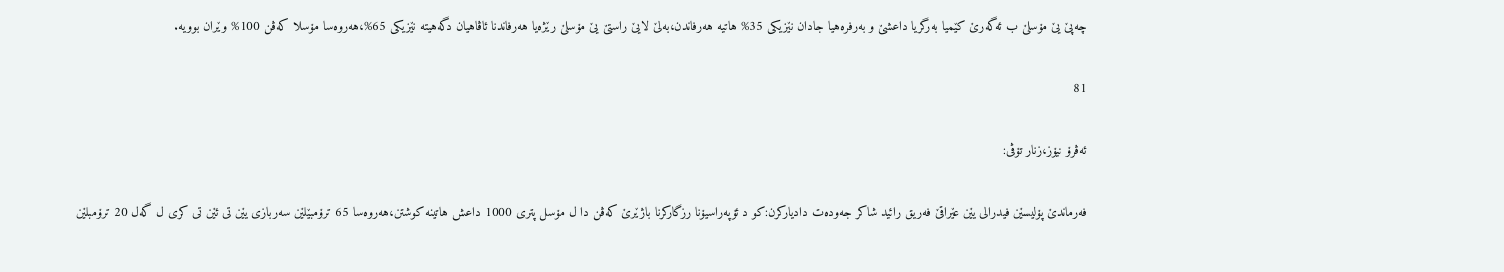چەپێ یێ مۆسلێ ب ئەگەرێ کێمیا بەرگریا داعشێ و بەرفرەهیا جادان نێزیکی 35% هاتیە هەرفاندن،بەلێ لایێ راستێ یێ مۆسلێ رێژەیا هەرفاندنا ئاڤاهیان دگەهیتە نێزیکی 65%،هەروەسا مۆسلا کەڤن 100% وێران بوویە.

81

ئەڤرۆ نیۆز،زنار تۆڤی:

فەرماندێ پۆلیسێن فیدرالی یێن عێراقێ فەريق رائید شاکر جەودەت دادیارکرن:کو د ئۆپەراسیۆنا رزگارکرنا باژێرێ کەڤن دا ل مۆسل پتری 1000 داعش هاتینە کوشتن،هەروەسا 65 ترۆمبێلێن سەربازی یێن تی ئێن تی کری ل گەل 20 ترۆمبلێن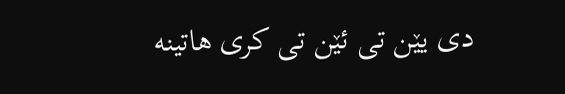دی یێن تی ئێن تی کری هاتینە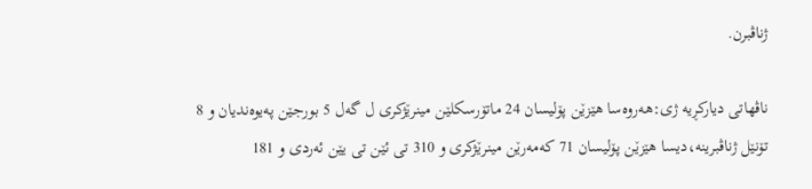ژناڤبرن.

ناڤهاتی دیارکڕیە ژی:هەروەسا هێزێن پۆلیسان 24 ماتۆرسکلێن مینرێژکری ل گەل 5 بورجێن پەیوەندیان و 8 تۆنێل ژناڤبرینە،دیسا هێزێن پۆلیسان 71 کەمەرێن مینرێژکری و 310 تی ئێن تی یێن ئەردی و 181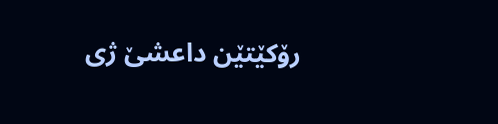رۆکێتێن داعشێ ژی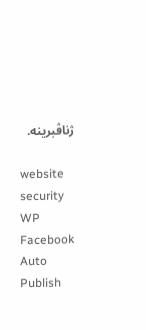ژناڤبرینە.

website security
WP Facebook Auto Publish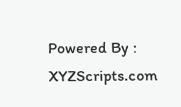Powered By : XYZScripts.com